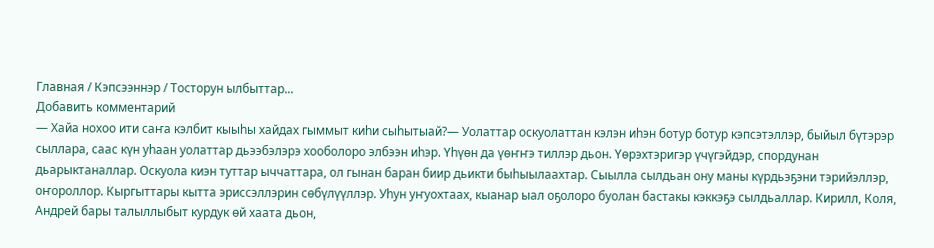Главная / Кэпсээннэр / Тосторун ылбыттар...
Добавить комментарий
— Хайа нохоо ити саҥа кэлбит кыыһы хайдах гыммыт киһи сыһытыай?— Уолаттар оскуолаттан кэлэн иһэн ботур ботур кэпсэтэллэр, быйыл бүтэрэр сыллара, саас күн уһаан уолаттар дьээбэлэрэ хооболоро элбээн иһэр. Үһүөн да үөҥҥэ тиллэр дьон. Үөрэхтэригэр үчүгэйдэр, спордунан дьарыктаналлар. Оскуола киэн туттар ыччаттара, ол гынан баран биир дьикти быһыылаахтар. Сыылла сылдьан ону маны күрдьэҕэни тэрийэллэр, оҥороллор. Кыргыттары кытта эриссэллэрин сөбүлүүллэр. Уһун уҥуохтаах, кыанар ыал оҕолоро буолан бастакы кэккэҕэ сылдьаллар. Кирилл, Коля, Андрей бары талыллыбыт курдук өй хаата дьон,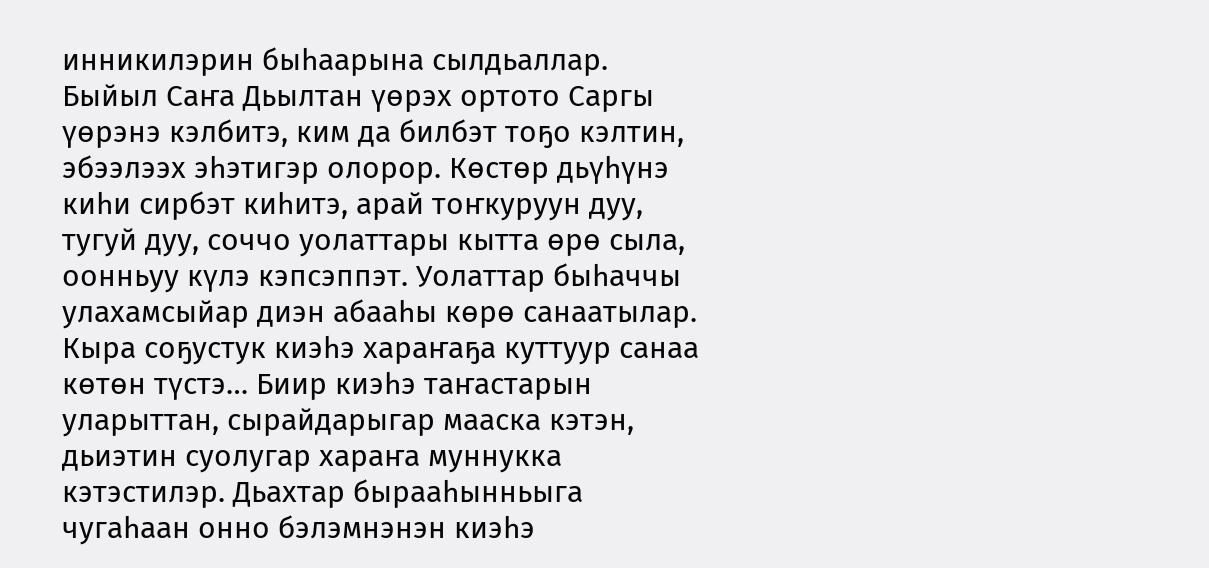инникилэрин быһаарына сылдьаллар. Быйыл Саҥа Дьылтан үөрэх ортото Саргы үөрэнэ кэлбитэ, ким да билбэт тоҕо кэлтин, эбээлээх эһэтигэр олорор. Көстөр дьүһүнэ киһи сирбэт киһитэ, арай тоҥкуруун дуу, тугуй дуу, соччо уолаттары кытта өрө сыла, оонньуу күлэ кэпсэппэт. Уолаттар быһаччы улахамсыйар диэн абааһы көрө санаатылар. Кыра соҕустук киэһэ хараҥаҕа куттуур санаа көтөн түстэ… Биир киэһэ таҥастарын уларыттан, сырайдарыгар мааска кэтэн, дьиэтин суолугар хараҥа муннукка кэтэстилэр. Дьахтар бырааһынньыга чугаһаан онно бэлэмнэнэн киэһэ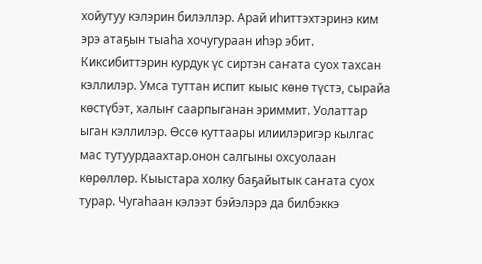хойутуу кэлэрин билэллэр. Арай иһиттэхтэринэ ким эрэ атаҕын тыаһа хочугураан иһэр эбит. Киксибиттэрин курдук үс сиртэн саҥата суох тахсан кэллилэр. Умса туттан испит кыыс көнө түстэ, сырайа көстүбэт, халыҥ саарпыганан эриммит. Уолаттар ыган кэллилэр. Өссө куттаары илиилэригэр кылгас мас тутуурдаахтар.онон салгыны охсуолаан көрөллөр. Кыыстара холку баҕайытык саҥата суох турар. Чугаһаан кэлээт бэйэлэрэ да билбэккэ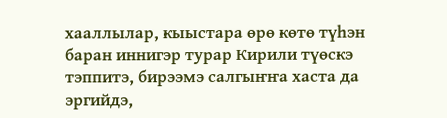хааллылар, кыыстара өрө көтө түһэн баран иннигэр турар Кирили түөскэ тэппитэ, бирээмэ салгыҥҥа хаста да эргийдэ,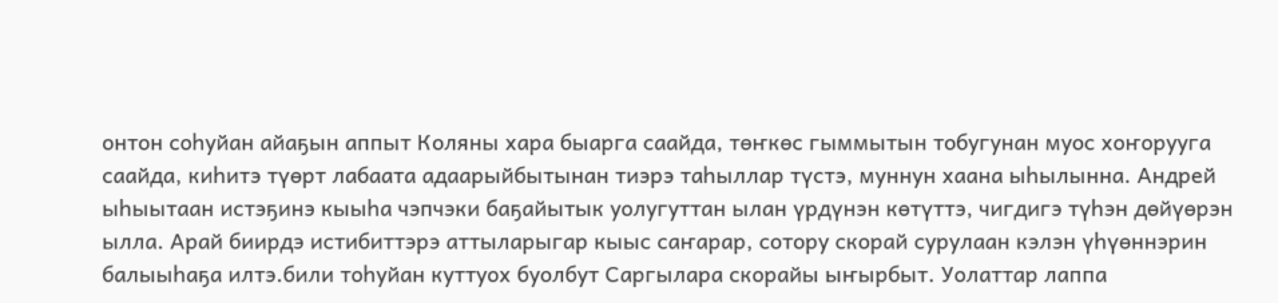онтон соһуйан айаҕын аппыт Коляны хара быарга саайда, төҥкөс гыммытын тобугунан муос хоҥорууга саайда, киһитэ түөрт лабаата адаарыйбытынан тиэрэ таһыллар түстэ, муннун хаана ыһылынна. Андрей ыһыытаан истэҕинэ кыыһа чэпчэки баҕайытык уолугуттан ылан үрдүнэн көтүттэ, чигдигэ түһэн дөйүөрэн ылла. Арай биирдэ истибиттэрэ аттыларыгар кыыс саҥарар, сотору скорай сурулаан кэлэн үһүөннэрин балыыһаҕа илтэ.били тоһуйан куттуох буолбут Саргылара скорайы ыҥырбыт. Уолаттар лаппа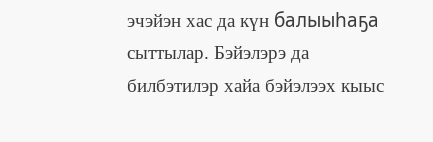эчэйэн хас да күн балыыһаҕа сыттылар. Бэйэлэрэ да билбэтилэр хайа бэйэлээх кыыс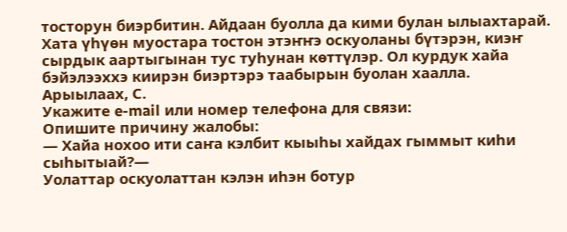тосторун биэрбитин. Айдаан буолла да кими булан ылыахтарай. Хата үһүөн муостара тостон этэҥҥэ оскуоланы бүтэрэн, киэҥ сырдык аартыгынан тус туһунан көттүлэр. Ол курдук хайа бэйэлээххэ киирэн биэртэрэ таабырын буолан хаалла.
Арыылаах, С.
Укажите e-mail или номер телефона для связи:
Опишите причину жалобы:
— Хайа нохоо ити саҥа кэлбит кыыһы хайдах гыммыт киһи сыһытыай?—
Уолаттар оскуолаттан кэлэн иһэн ботур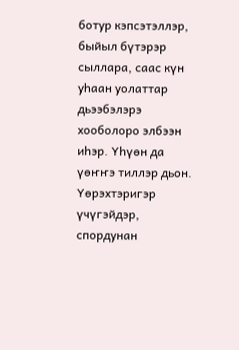ботур кэпсэтэллэр, быйыл бүтэрэр сыллара, саас күн уһаан уолаттар дьээбэлэрэ хооболоро элбээн иһэр. Үһүөн да үөҥҥэ тиллэр дьон. Үөрэхтэригэр үчүгэйдэр, спордунан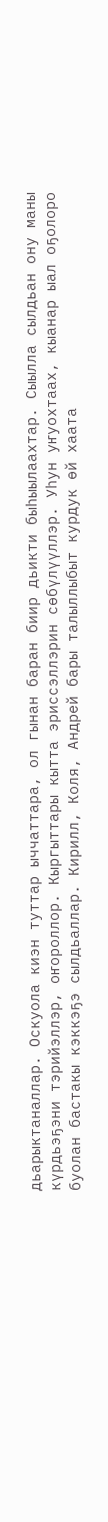дьарыктаналлар. Оскуола киэн туттар ыччаттара, ол гынан баран биир дьикти быһыылаахтар. Сыылла сылдьан ону маны күрдьэҕэни тэрийэллэр, оҥороллор. Кыргыттары кытта эриссэллэрин сөбүлүүллэр. Уһун уҥуохтаах, кыанар ыал оҕолоро буолан бастакы кэккэҕэ сылдьаллар. Кирилл, Коля, Андрей бары талыллыбыт курдук өй хаата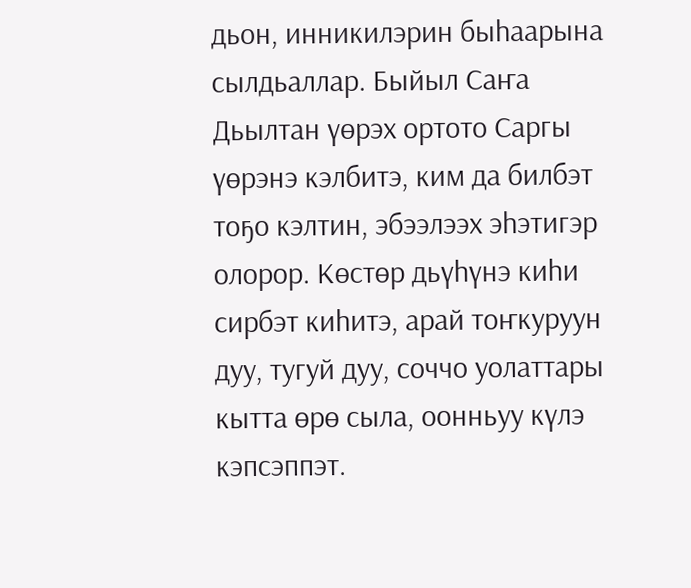дьон, инникилэрин быһаарына сылдьаллар. Быйыл Саҥа Дьылтан үөрэх ортото Саргы үөрэнэ кэлбитэ, ким да билбэт тоҕо кэлтин, эбээлээх эһэтигэр олорор. Көстөр дьүһүнэ киһи сирбэт киһитэ, арай тоҥкуруун дуу, тугуй дуу, соччо уолаттары кытта өрө сыла, оонньуу күлэ кэпсэппэт.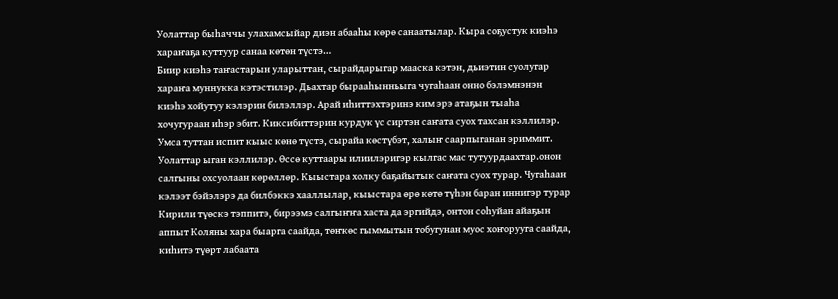Уолаттар быһаччы улахамсыйар диэн абааһы көрө санаатылар. Кыра соҕустук киэһэ хараҥаҕа куттуур санаа көтөн түстэ…
Биир киэһэ таҥастарын уларыттан, сырайдарыгар мааска кэтэн, дьиэтин суолугар хараҥа муннукка кэтэстилэр. Дьахтар бырааһынньыга чугаһаан онно бэлэмнэнэн киэһэ хойутуу кэлэрин билэллэр. Арай иһиттэхтэринэ ким эрэ атаҕын тыаһа хочугураан иһэр эбит. Киксибиттэрин курдук үс сиртэн саҥата суох тахсан кэллилэр. Умса туттан испит кыыс көнө түстэ, сырайа көстүбэт, халыҥ саарпыганан эриммит. Уолаттар ыган кэллилэр. Өссө куттаары илиилэригэр кылгас мас тутуурдаахтар.онон салгыны охсуолаан көрөллөр. Кыыстара холку баҕайытык саҥата суох турар. Чугаһаан кэлээт бэйэлэрэ да билбэккэ хааллылар, кыыстара өрө көтө түһэн баран иннигэр турар Кирили түөскэ тэппитэ, бирээмэ салгыҥҥа хаста да эргийдэ, онтон соһуйан айаҕын аппыт Коляны хара быарга саайда, төҥкөс гыммытын тобугунан муос хоҥорууга саайда, киһитэ түөрт лабаата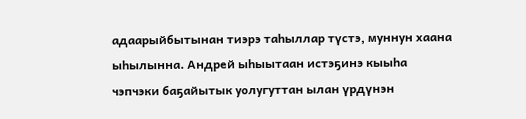адаарыйбытынан тиэрэ таһыллар түстэ, муннун хаана ыһылынна. Андрей ыһыытаан истэҕинэ кыыһа чэпчэки баҕайытык уолугуттан ылан үрдүнэн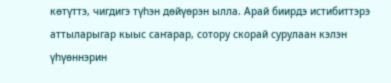көтүттэ, чигдигэ түһэн дөйүөрэн ылла. Арай биирдэ истибиттэрэ аттыларыгар кыыс саҥарар, сотору скорай сурулаан кэлэн үһүөннэрин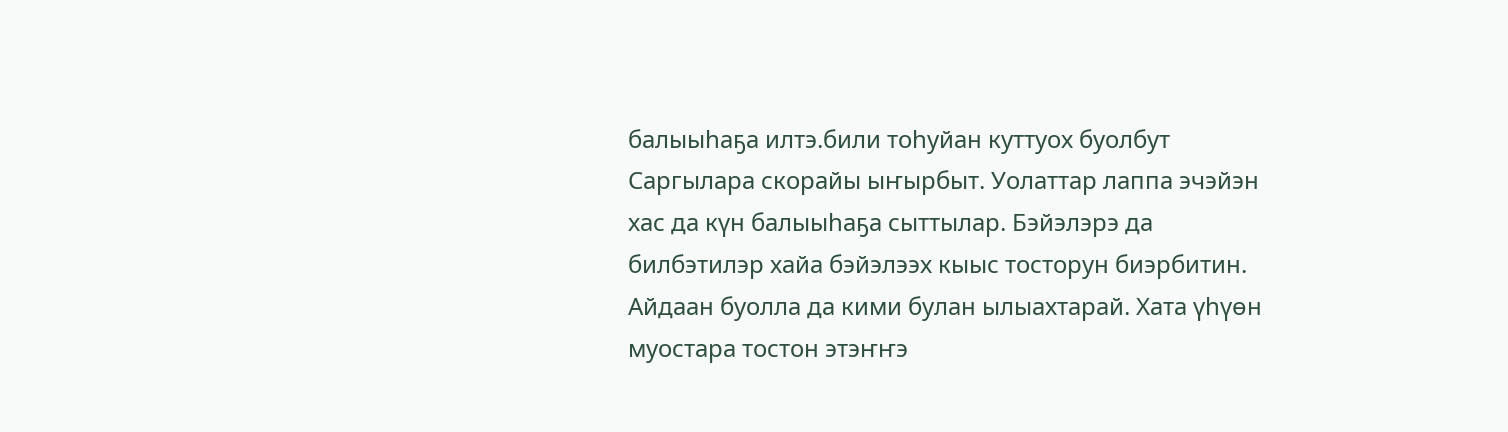балыыһаҕа илтэ.били тоһуйан куттуох буолбут Саргылара скорайы ыҥырбыт. Уолаттар лаппа эчэйэн хас да күн балыыһаҕа сыттылар. Бэйэлэрэ да билбэтилэр хайа бэйэлээх кыыс тосторун биэрбитин. Айдаан буолла да кими булан ылыахтарай. Хата үһүөн муостара тостон этэҥҥэ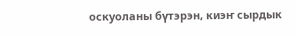оскуоланы бүтэрэн, киэҥ сырдык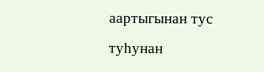аартыгынан тус туһунан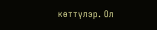көттүлэр. Ол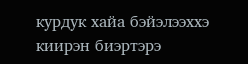курдук хайа бэйэлээххэ киирэн биэртэрэ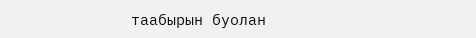таабырын буолан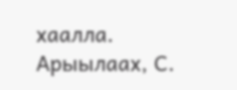хаалла.
Арыылаах, С.